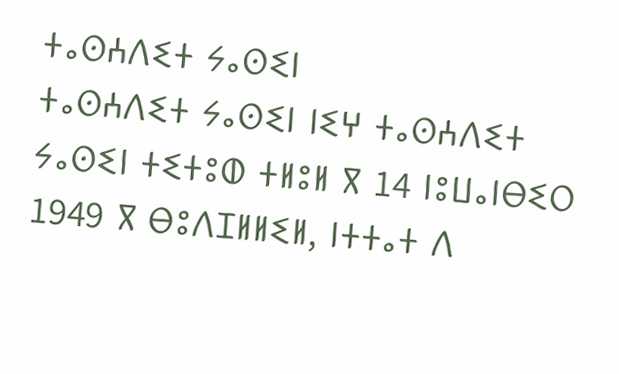ⵜⴰⵙⵄⴷⵉⵜ ⵢⴰⵙⵉⵏ
ⵜⴰⵙⵄⴷⵉⵜ ⵢⴰⵙⵉⵏ ⵏⵉⵖ ⵜⴰⵙⵄⴷⵉⵜ ⵢⴰⵙⵉⵏ ⵜⵉⵜⵓⵀ ⵜⵍⵓⵍ ⴳ 14 ⵏⵓⵡⴰⵏⴱⵉⵔ 1949 ⴳ ⴱⵓⴷⵊⵍⵍⵉⵍ, ⵏⵜⵜⴰⵜ ⴷ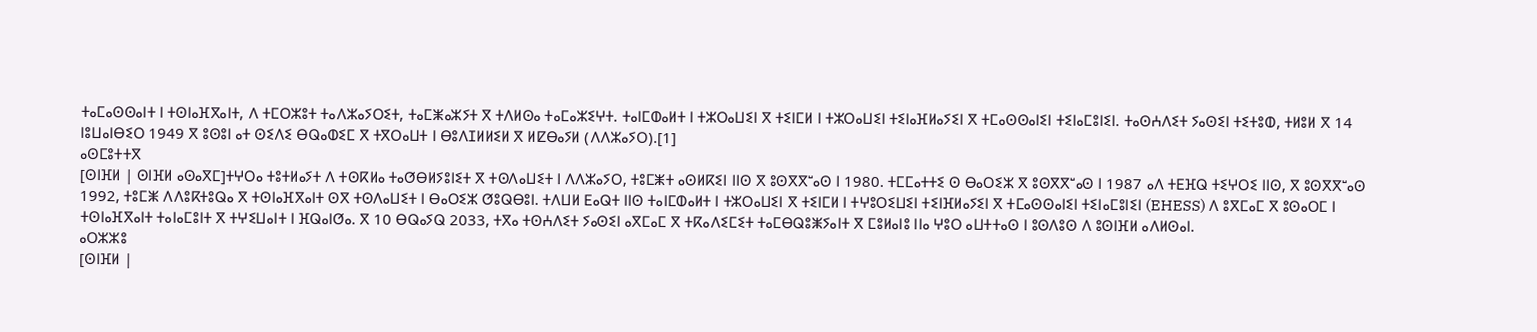ⵜⴰⵎⴰⵙⵙⴰⵏⵜ ⵏ ⵜⵙⵏⴰⴼⴳⴰⵏⵜ, ⴷ ⵜⵎⵔⵣⵓⵜ ⵜⴰⴷⵣⴰⵢⵔⵉⵜ, ⵜⴰⵎⵥⴰⵣⵢⵜ ⴳ ⵜⴷⵍⵙⴰ ⵜⴰⵎⴰⵣⵉⵖⵜ. ⵜⴰⵏⵎⵀⴰⵍⵜ ⵏ ⵜⵣⵔⴰⵡⵉⵏ ⴳ ⵜⵉⵏⵎⵍ ⵏ ⵜⵣⵔⴰⵡⵉⵏ ⵜⵉⵏⴰⴼⵍⴰⵢⵉⵏ ⴳ ⵜⵎⴰⵙⵙⴰⵏⵉⵏ ⵜⵉⵏⴰⵎⵓⵏⵉⵏ. ⵜⴰⵙⵄⴷⵉⵜ ⵢⴰⵙⵉⵏ ⵜⵉⵜⵓⵀ, ⵜⵍⵓⵍ ⴳ 14 ⵏⵓⵡⴰⵏⴱⵉⵔ 1949 ⴳ ⵓⵙⵓⵏ ⴰⵜ ⵙⵉⴷⵉ ⴱⵕⴰⵀⵉⵎ ⴳ ⵜⴳⵔⴰⵡⵜ ⵏ ⴱⵓⴷⵊⵍⵍⵉⵍ ⴳ ⵍⵇⴱⴰⵢⵍ (ⴷⴷⵣⴰⵢⵔ).[1]
ⴰⵙⵎⵓⵜⵜⴳ
[ⵙⵏⴼⵍ | ⵙⵏⴼⵍ ⴰⵙⴰⴳⵎ]ⵜⵖⵔⴰ ⵜⵓⵜⵍⴰⵢⵜ ⴷ ⵜⵙⴽⵍⴰ ⵜⴰⵚⴱⵍⵢⵓⵏⵉⵜ ⴳ ⵜⵙⴷⴰⵡⵉⵜ ⵏ ⴷⴷⵣⴰⵢⵔ, ⵜⵓⵎⵥⵜ ⴰⵙⵍⴽⵉⵏ ⵏⵏⵙ ⴳ ⵓⵙⴳⴳⵯⴰⵙ ⵏ 1980. ⵜⵎⵎⴰⵜⵜⵉ ⵙ ⴱⴰⵔⵉⵣ ⴳ ⵓⵙⴳⴳⵯⴰⵙ ⵏ 1987 ⴰⴷ ⵜⴹⴼⵕ ⵜⵉⵖⵔⵉ ⵏⵏⵙ, ⴳ ⵓⵙⴳⴳⵯⴰⵙ 1992, ⵜⵓⵎⵥ ⴷⴷⵓⴽⵜⵓⵕⴰ ⴳ ⵜⵙⵏⴰⴼⴳⴰⵏⵜ ⵙⴳ ⵜⵙⴷⴰⵡⵉⵜ ⵏ ⴱⴰⵔⵉⵣ ⵚⵓⵕⴱⵓⵏ. ⵜⴷⵡⵍ ⴹⴰⵕⵜ ⵏⵏⵙ ⵜⴰⵏⵎⵀⴰⵍⵜ ⵏ ⵜⵣⵔⴰⵡⵉⵏ ⴳ ⵜⵉⵏⵎⵍ ⵏ ⵜⵖⵓⵔⵉⵡⵉⵏ ⵜⵉⵏⴼⵍⴰⵢⵉⵏ ⴳ ⵜⵎⴰⵙⵙⴰⵏⵉⵏ ⵜⵉⵏⴰⵎⵓⵏⵉⵏ (EHESS) ⴷ ⵓⴳⵎⴰⵎ ⴳ ⵓⵙⴰⵔⵎ ⵏ ⵜⵙⵏⴰⴼⴳⴰⵏⵜ ⵜⴰⵏⴰⵎⵓⵏⵜ ⴳ ⵜⵖⵉⵡⴰⵏⵜ ⵏ ⴼⵕⴰⵏⵚⴰ. ⴳ 10 ⴱⵕⴰⵢⵕ 2033, ⵜⴳⴰ ⵜⵙⵄⴷⵉⵜ ⵢⴰⵙⵉⵏ ⴰⴳⵎⴰⵎ ⴳ ⵜⴽⴰⴷⵉⵎⵉⵜ ⵜⴰⵎⴱⵕⵓⵥⵢⴰⵏⵜ ⴳ ⵎⵓⵍⴰⵏⵓ ⵏⵏⴰ ⵖⵓⵔ ⴰⵡⵜⵜⴰⵙ ⵏ ⵓⵙⴷⵓⵙ ⴷ ⵓⵙⵏⴼⵍ ⴰⴷⵍⵙⴰⵏ.
ⴰⵔⵣⵣⵓ
[ⵙⵏⴼⵍ |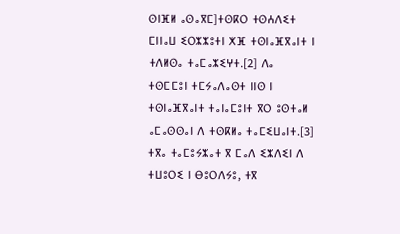ⵙⵏⴼⵍ ⴰⵙⴰⴳⵎ]ⵜⵙⴽⵔ ⵜⵙⵄⴷⵉⵜ ⵎⵏⵏⴰⵡ ⵉⵔⵣⵣⵓⵜⵏ ⵅⴼ ⵜⵙⵏⴰⴼⴳⴰⵏⵜ ⵏ ⵜⴷⵍⵙⴰ ⵜⴰⵎⴰⵣⵉⵖⵜ.[2] ⴷⴰ ⵜⵙⵎⵎⵓⵏ ⵜⵎⵢⴰⴷⴰⵙⵜ ⵏⵏⵙ ⵏ ⵜⵙⵏⴰⴼⴳⴰⵏⵜ ⵜⴰⵏⴰⵎⵓⵏⵜ ⴳⵔ ⵓⵙⵜⴰⵍ ⴰⵎⴰⵙⵙⴰⵏ ⴷ ⵜⵙⴽⵍⴰ ⵜⴰⵎⵉⵡⴰⵏⵜ.[3] ⵜⴳⴰ ⵜⴰⵎⵓⵢⵣⴰⵜ ⴳ ⵎⴰⴷ ⵉⵣⴷⵉⵏ ⴷ ⵜⵡⵓⵔⵉ ⵏ ⴱⵓⵔⴷⵢⵓ, ⵜⴳ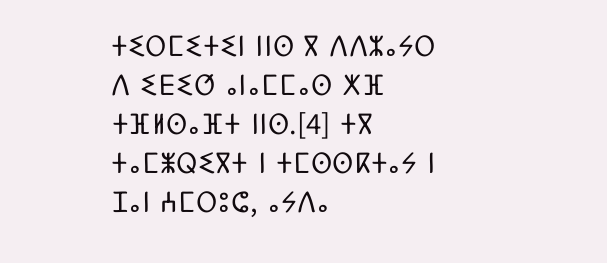ⵜⵉⵔⵎⵉⵜⵉⵏ ⵏⵏⵙ ⴳ ⴷⴷⵣⴰⵢⵔ ⴷ ⵉⴹⵉⵚ ⴰⵏⴰⵎⵎⴰⵙ ⵅⴼ ⵜⴼⵍⵙⴰⴼⵜ ⵏⵏⵙ.[4] ⵜⴳ ⵜⴰⵎⵥⵕⵉⴳⵜ ⵏ ⵜⵎⵙⵙⴽⵜⴰⵢ ⵏ ⵊⴰⵏ ⵄⵎⵔⵓⵛ, ⴰⵢⴷⴰ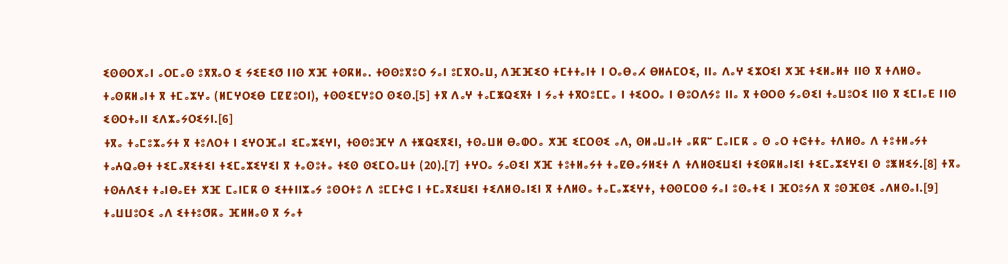ⵉⵙⵙⵔⵅⴰⵏ ⴰⵔⵎⴰⵙ ⵓⴳⴳⴰⵔ ⵉ ⵢⵉⴹⵉⵚ ⵏⵏⵙ ⵅⴼ ⵜⵙⴽⵍⴰ. ⵜⵙⵙⵓⴳⵓⵔ ⵢⴰⵏ ⵓⵎⴳⵔⴰⵡ, ⴷⴼⴼⵉⵔ ⵜⵎⵜⵜⴰⵏⵜ ⵏ ⵔⴰⴱⴰⵃ ⴱⵍⵄⵎⵔⵉ, ⵏⵏⴰ ⴷⴰⵖ ⵉⵣⵔⵉⵏ ⵅⴼ ⵜⵉⵍⴰⵍⵜ ⵏⵏⵙ ⴳ ⵜⴷⵍⵙⴰ ⵜⴰⵙⴽⵍⴰⵏⵜ ⴳ ⵜⵎⴰⵣⵖⴰ (ⵍⵎⵖⵔⵉⴱ ⵎⵇⵇⵓⵔⵏ), ⵜⵙⵙⵉⵎⵖⵓⵔ ⵙⵉⵙ.[5] ⵜⴳ ⴷⴰⵖ ⵜⴰⵎⵥⵕⵉⴳⵜ ⵏ ⵢⴰⵜ ⵜⴳⵔⵓⵎⵎⴰ ⵏ ⵜⵉⵔⵔⴰ ⵏ ⴱⵓⵔⴷⵢⵓ ⵏⵏⴰ ⴳ ⵜⵙⵔⵙ ⵢⴰⵙⵉⵏ ⵜⴰⵡⵓⵔⵉ ⵏⵏⵙ ⴳ ⵉⵎⵏⴰⴹ ⵏⵏⵙ ⵉⵙⵔⵜⴰⵏⵏ ⵉⴷⵣⴰⵢⵔⵉⵢⵏ.[6]
ⵜⴳⴰ ⵜⴰⵎⵓⵣⴰⵢⵜ ⴳ ⵜⵓⴷⵔⵜ ⵏ ⵉⵖⵔⴼⴰⵏ ⵉⵎⴰⵣⵉⵖⵏ, ⵜⵙⵙⵓⴼⵖ ⴷ ⵜⵥⵕⵉⴳⵉⵏ, ⵜⵙⴰⵡⵍ ⴱⴰⵀⵔⴰ ⵅⴼ ⵉⵎⵔⵙⵉ ⴰⴷ, ⵙⵍⴰⵡⴰⵏⵜ ⴰⴽⴽⵯ ⵎⴰⵏⵎⴽ ⴰ ⵙ ⴰⵔ ⵜⵛⵜⵜⴰ ⵜⴷⵍⵙⴰ ⴷ ⵜⵓⵜⵍⴰⵢⵜ ⵜⴰⵄⵕⴰⴱⵜ ⵜⵉⵎⴰⴳⵉⵜⵉⵏ ⵜⵉⵎⴰⵣⵉⵖⵉⵏ ⴳ ⵜⴰⵙⵓⵜⴰ ⵜⵉⵙ ⵙⵉⵎⵔⴰⵡⵜ (20).[7] ⵜⵖⵔⴰ ⵢⴰⵙⵉⵏ ⵅⴼ ⵜⵓⵜⵍⴰⵢⵜ ⵜⴰⵇⴱⴰⵢⵍⵉⵜ ⴷ ⵜⴷⵍⵙⵉⵡⵉⵏ ⵜⵉⵙⴽⵍⴰⵏⵉⵏ ⵜⵉⵎⴰⵣⵉⵖⵉⵏ ⵙ ⵓⵥⵍⵉⵢ.[8] ⵜⴳⴰ ⵜⵙⵄⴷⵉⵜ ⵜⴰⵏⴱⴰⴹⵜ ⵅⴼ ⵎⴰⵏⵎⴽ ⵙ ⵉⵜⵜⵏⵏⵣⴰⵢ ⵓⵙⵔⵜⵓ ⴷ ⵓⵎⵎⵜⵛ ⵏ ⵜⵎⴰⴳⵉⵡⵉⵏ ⵜⵉⴷⵍⵙⴰⵏⵉⵏ ⴳ ⵜⴷⵍⵙⴰ ⵜⴰⵎⴰⵣⵉⵖⵜ, ⵜⵙⵙⵎⵔⵙ ⵢⴰⵏ ⵓⵙⴰⵜⵉ ⵏ ⴼⵔⵓⵢⴷ ⴳ ⵓⵙⴼⵙⵉ ⴰⴷⵍⵙⴰⵏ.[9] ⵜⴰⵡⵡⵓⵔⵉ ⴰⴷ ⵉⵜⵜⵓⵚⴽⴰ ⴼⵍⵍⴰⵙ ⴳ ⵢⴰⵜ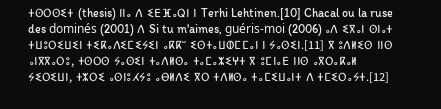ⵜⵙⵔⵙⵉⵜ (thesis) ⵏⵏⴰ ⴷ ⵉⴹⴼⴰⵕⵏ ⵏ Terhi Lehtinen.[10] Chacal ou la ruse des dominés (2001) ⴷ Si tu m'aimes, guéris-moi (2006) ⴰⴷ ⵉⴳⴰⵏ ⵙⵏⴰⵜ ⵜⵡⵓⵔⵉⵡⵉⵏ ⵜⵉⴽⴰⴷⵉⵎⵉⵢⵉⵏ ⴰⴽⴽⵯ ⵉⵙⵜⴰⵡⵀⵎⵎⴰⵏ ⵏ ⵢⴰⵙⵉⵏ.[11] ⴳ ⵓⴷⵍⵉⵙ ⵏⵏⵙ ⴰⵏⴳⴳⴰⵔⵓ, ⵜⵙⵔⵙ ⵢⴰⵙⵉⵏ ⵜⴰⴷⵍⵙⴰ ⵜⴰⵎⴰⵣⵉⵖⵜ ⴳ ⵓⵎⵏⴰⴹ ⵏⵏⵙ ⴰⴳⵔⴰⴽⴰⵍ ⵢⵉⵔⵉⵡⵏ, ⵜⵣⵔⵉ ⴰⵙⵏⵓⵃⵢⵓ ⴰⴱⵍⴷⵉ ⴳⵔ ⵜⴷⵍⵙⴰ ⵜⴰⵎⵉⵡⴰⵏⵜ ⴷ ⵜⵎⵉⵔⴰⵢⵜ.[12]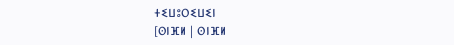ⵜⵉⵡⵓⵔⵉⵡⵉⵏ
[ⵙⵏⴼⵍ | ⵙⵏⴼⵍ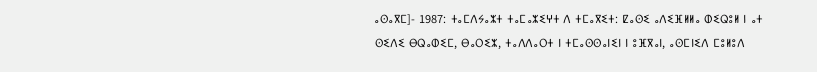ⴰⵙⴰⴳⵎ]- 1987: ⵜⴰⵎⴷⵢⴰⵣⵜ ⵜⴰⵎⴰⵣⵉⵖⵜ ⴷ ⵜⵎⴰⴳⵉⵜ: ⵇⴰⵙⵉ ⴰⴷⵉⴼⵍⵍⴰ ⵀⵉⵕⵓⵍ ⵏ ⴰⵜ ⵙⵉⴷⵉ ⴱⵕⴰⵀⵉⵎ, ⴱⴰⵔⵉⵣ, ⵜⴰⴷⴷⴰⵔⵜ ⵏ ⵜⵎⴰⵙⵙⴰⵏⵉⵏ ⵏ ⵓⴼⴳⴰⵏ, ⴰⵙⵎⵏⵉⴷ ⵎⵓⵍⵓⴷ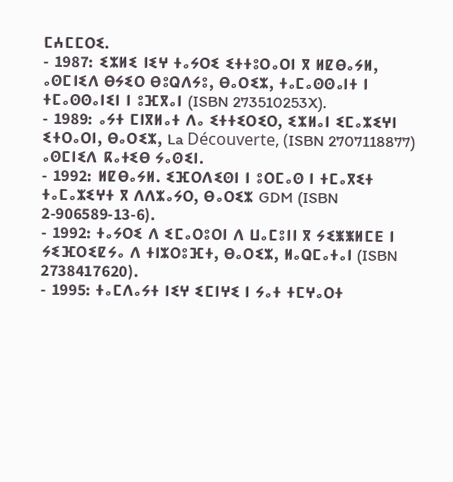ⵎⵄⵎⵎⵔⵉ.
- 1987: ⵉⵣⵍⵉ ⵏⵉⵖ ⵜⴰⵢⵔⵉ ⵉⵜⵜⵓⵔⴰⵔⵏ ⴳ ⵍⵇⴱⴰⵢⵍ, ⴰⵙⵎⵏⵉⴷ ⴱⵢⵉⵔ ⴱⵓⵕⴷⵢⵓ, ⴱⴰⵔⵉⵣ, ⵜⴰⵎⴰⵙⵙⴰⵏⵜ ⵏ ⵜⵎⴰⵙⵙⴰⵏⵉⵏ ⵏ ⵓⴼⴳⴰⵏ (ISBN 273510253X).
- 1989: ⴰⵢⵜ ⵎⵏⴳⵍⴰⵜ ⴷⴰ ⵉⵜⵜⵉⵔⵉⵔ, ⵉⵣⵍⴰⵏ ⵉⵎⴰⵣⵉⵖⵏ ⵉⵜⵔⴰⵔⵏ, ⴱⴰⵔⵉⵣ, La Découverte, (ISBN 2707118877) ⴰⵙⵎⵏⵉⴷ ⴽⴰⵜⵉⴱ ⵢⴰⵙⵉⵏ.
- 1992: ⵍⵇⴱⴰⵢⵍ. ⵉⴼⵔⴷⵉⵙⵏ ⵏ ⵓⵔⵎⴰⵙ ⵏ ⵜⵎⴰⴳⵉⵜ ⵜⴰⵎⴰⵣⵉⵖⵜ ⴳ ⴷⴷⵣⴰⵢⵔ, ⴱⴰⵔⵉⵣ GDM (ISBN 2-906589-13-6).
- 1992: ⵜⴰⵢⵔⵉ ⴷ ⵉⵎⴰⵔⵓⵔⵏ ⴷ ⵡⴰⵎⵓⵏⵏ ⴳ ⵢⵉⵥⵥⵍⵎⴹ ⵏ ⵢⵉⴼⵔⵉⵇⵢⴰ ⴷ ⵜⵏⵣⵔⵓⴼⵜ, ⴱⴰⵔⵉⵣ, ⵍⴰⵕⵎⴰⵜⴰⵏ (ISBN 2738417620).
- 1995: ⵜⴰⵎⴷⴰⵢⵜ ⵏⵉⵖ ⵉⵎⵏⵖⵉ ⵏ ⵢⴰⵜ ⵜⵎⵖⴰⵔⵜ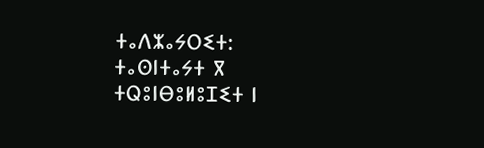ⵜⴰⴷⵣⴰⵢⵔⵉⵜ: ⵜⴰⵙⵏⵜⴰⵢⵜ ⴳ ⵜⵕⵓⵏⴱⵓⵍⵓⵊⵉⵜ ⵏ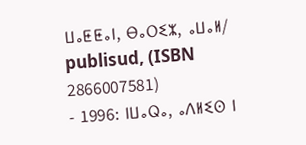ⵡⴰⵟⵟⴰⵏ, ⴱⴰⵔⵉⵣ, ⴰⵡⴰⵍ/ publisud, (ISBN 2866007581)
- 1996: ⵏⵡⴰⵕⴰ, ⴰⴷⵍⵉⵙ ⵏ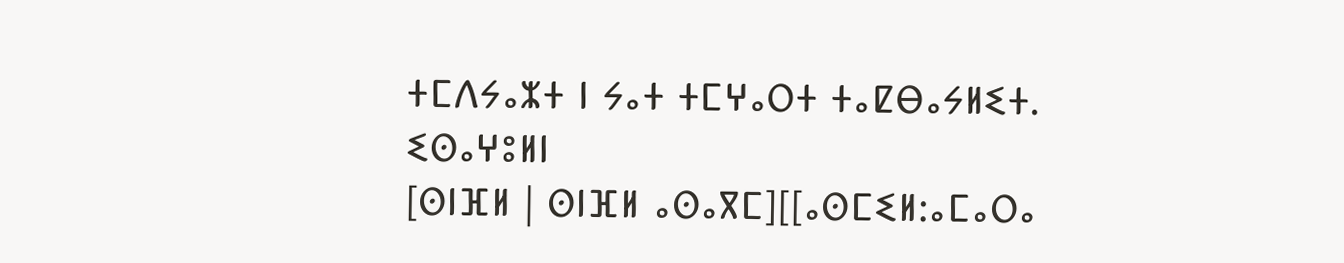ⵜⵎⴷⵢⴰⵣⵜ ⵏ ⵢⴰⵜ ⵜⵎⵖⴰⵔⵜ ⵜⴰⵇⴱⴰⵢⵍⵉⵜ.
ⵉⵙⴰⵖⵓⵍⵏ
[ⵙⵏⴼⵍ | ⵙⵏⴼⵍ ⴰⵙⴰⴳⵎ][[ⴰⵙⵎⵉⵍ:ⴰⵎⴰⵔⴰ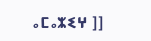ⴰⵎⴰⵣⵉⵖ ]]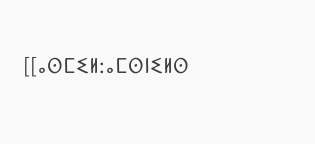[[ⴰⵙⵎⵉⵍ:ⴰⵎⵙⵏⵉⵍⵙ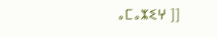ⴰⵎⴰⵣⵉⵖ ]]